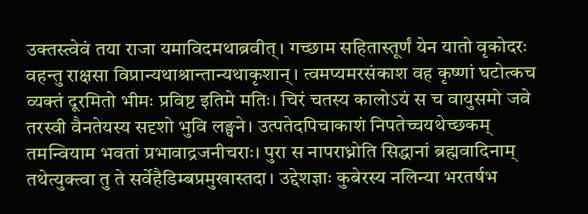उक्तस्त्वेवं तया राजा यमाविदमथाब्रवीत्। गच्छाम सहितास्तूर्णं येन यातो वृकोदरः
वहन्तु राक्षसा विप्रान्यथाश्रान्तान्यथाकृशान्। त्वमप्यमरसंकाश वह कृष्णां घटोत्कच
व्यक्तं दूरमितो भीमः प्रविष्ट इतिमे मतिः। चिरं चतस्य कालोऽयं स च वायुसमो जवे
तरस्वी वैनतेयस्य सदृशो भुवि लङ्घने। उत्पतेदपिचाकाशं निपतेच्चयथेच्छकम्
तमन्वियाम भवतां प्रभावाद्रजनीचराः। पुरा स नापराध्नोति सिद्धानां ब्रह्मवादिनाम्
तथेत्युक्त्वा तु ते सर्वेहैडिम्बप्रमुखास्तदा। उद्देशज्ञाः कुबेरस्य नलिन्या भरतर्षभ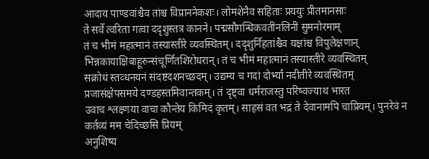आदाय पाण्डवांश्चैव तांश्च विप्राननेकशः। लोमशेनैव सहिताः प्रययुः प्रीतमानसाः
ते सर्वे त्वरिता गत्वा ददृशुस्तत्र कानने। पद्मसौगन्धिकवतींनलिनीं सुमनोरमाम्
तं च भीमं महात्मानं तस्यास्तीरे व्यवस्थितम्। ददृशुर्निहतांश्चैव यक्षांश्च विपुलेक्षणान्
भिन्नकायाक्षिबाहूरुन्संचूर्णितशिरोधरान्। तं च भीमं महात्मानं तस्यास्तीरे व्यवस्थितम्
सक्रोधं स्तव्धनयनं संदष्टदशनच्छदम्। उद्यम्य च गदां दोर्भ्यां नदीतीरे व्यवस्थितम्
प्रजासंक्षेपसमये दण्डहस्तमिवान्तकम्। तं दृष्ट्वा धर्मराजस्तु परिष्वज्याथ भारत
उवाच श्लक्ष्णया वाचा कौन्तेय किमिदं कृतम्। साहसं वत भद्रं ते देवानामपि चाप्रियम्। पुनरेवं न कर्तव्यं मम चेदिच्छसि प्रियम्
अनुशिष्य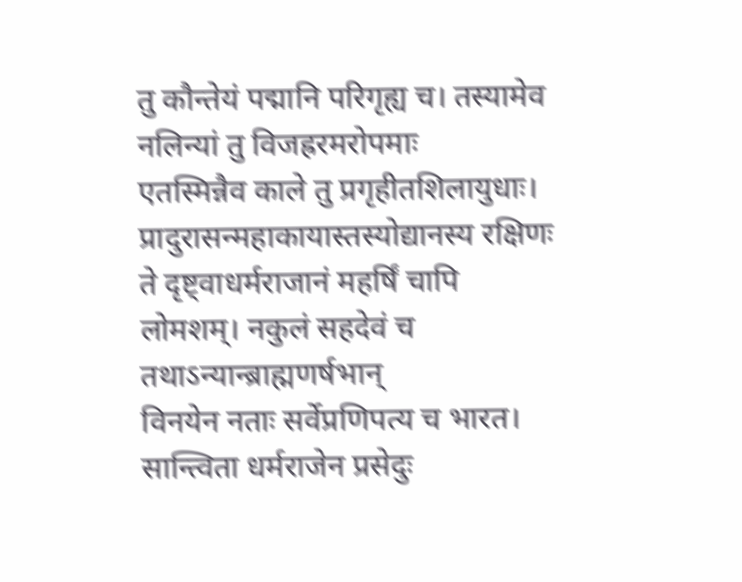तु कौन्तेयं पद्मानि परिगृह्य च। तस्यामेव नलिन्यां तु विजह्ररमरोपमाः
एतस्मिन्नैव काले तु प्रगृहीतशिलायुधाः। प्रादुरासन्महाकायास्तस्योद्यानस्य रक्षिणः
ते दृष्ट्वाधर्मराजानं महर्षिं चापि लोमशम्। नकुलं सहदेवं च तथाऽन्यान्ब्राह्मणर्षभान्
विनयेन नताः सर्वेप्रणिपत्य च भारत। सान्त्विता धर्मराजेन प्रसेदुः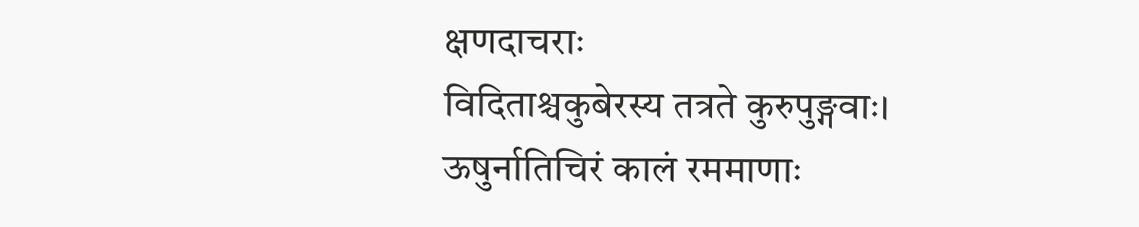क्षणदाचराः
विदिताश्चकुबेरस्य तत्रते कुरुपुङ्गवाः। ऊषुर्नातिचिरं कालं रममाणाः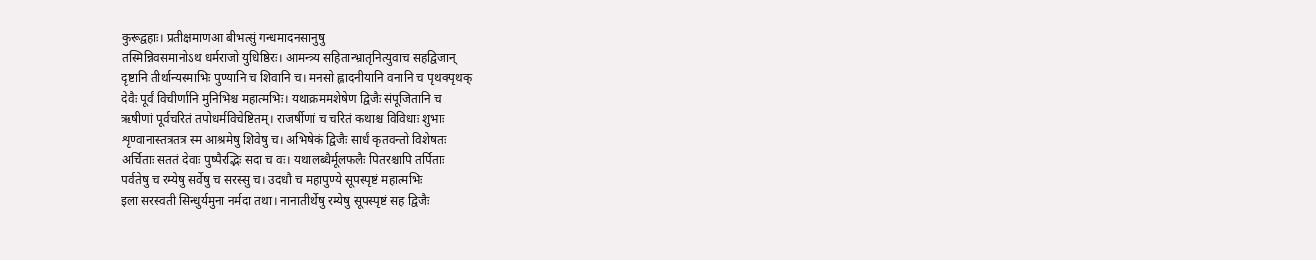कुरूद्वहाः। प्रतीक्षमाणआ बीभत्सुं गन्धमादनसानुषु
तस्मिन्निवसमानोऽथ धर्मराजो युधिष्ठिरः। आमन्त्र्य सहितान्भ्रातृनित्युवाच सहद्विजान्
दृष्टानि तीर्थान्यस्माभिः पुण्यानि च शिवानि च। मनसो ह्लादनीयानि वनानि च पृथक्पृथक्
देवैः पूर्वं विचीर्णानि मुनिभिश्च महात्मभिः। यथाक्रममशेषेण द्विजैः संपूजितानि च
ऋषीणां पूर्वचरितं तपोधर्मविचेष्टितम्। राजर्षीणां च चरितं कथाश्च विविधाः शुभाः
शृण्वानास्तत्रतत्र स्म आश्रमेषु शिवेषु च। अभिषेकं द्विजैः सार्धं कृतवन्तो विशेषतः
अर्चिताः सततं देवाः पुष्पैरद्भिः सदा च वः। यथालब्धैर्मूलफलैः पितरश्चापि तर्पिताः
पर्वतेषु च रम्येषु सर्वेषु च सरस्सु च। उदधौ च महापुण्ये सूपस्पृष्टं महात्मभिः
इला सरस्वती सिन्धुर्यमुना नर्मदा तथा। नानातीर्थेषु रम्येषु सूपस्पृष्टं सह द्विजैः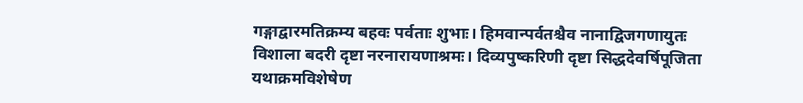गङ्गाद्वारमतिक्रम्य बहवः पर्वताः शुभाः। हिमवान्पर्वतश्चैव नानाद्विजगणायुतः
विशाला बदरी दृष्टा नरनारायणाश्रमः। दिव्यपुष्करिणी दृष्टा सिद्धदेवर्षिपूजिता
यथाक्रमविशेषेण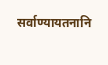सर्वाण्यायतनानि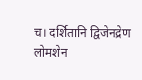च। दर्शितानि द्विजेनद्रेण लोमशेन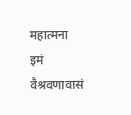महात्मना
इमं वैश्रवणावासं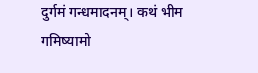दुर्गमं गन्धमादनम्। कथं भीम गमिष्यामो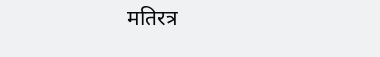मतिरत्र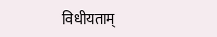विधीयताम्